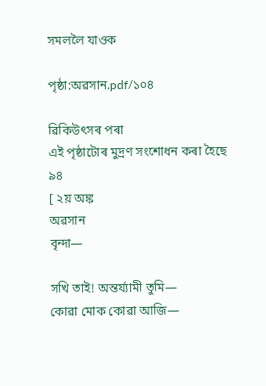সমললৈ যাওক

পৃষ্ঠা:অৱসান.pdf/১০৪

ৱিকিউৎসৰ পৰা
এই পৃষ্ঠাটোৰ মুদ্ৰণ সংশোধন কৰা হৈছে
৯৪
[ ২য় অঙ্ক
অৱসান
বৃন্দা—

সখি তাই! অন্তৰ্য্যামী তুমি—
কোৱা মোক কোৱা আজি—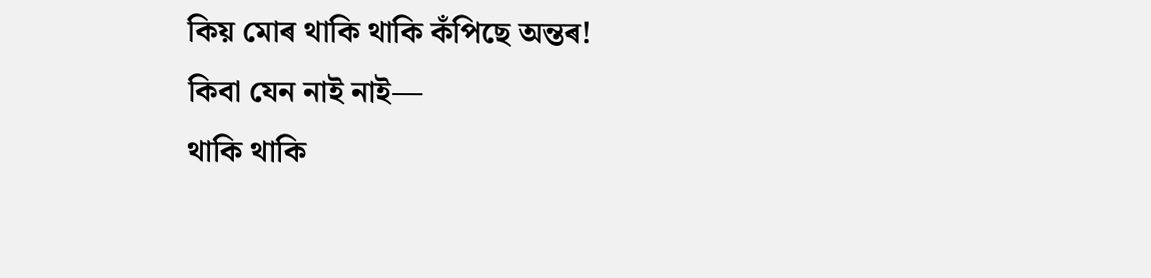কিয় মোৰ থাকি থাকি কঁপিছে অন্তৰ!
কিবা যেন নাই নাই—
থাকি থাকি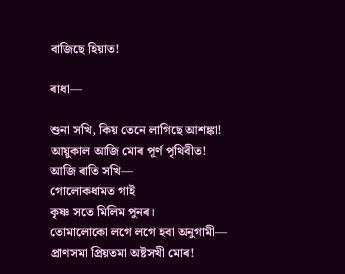বাজিছে হিয়াত!

ৰাধা—

শুনা সখি, কিয় তেনে লাগিছে আশঙ্কা!
আয়ুকাল আজি মোৰ পূৰ্ণ পৃথিবীত!
আজি ৰাতি সখি—
গোলোকধামত গাই
কৃষ্ণ সতে মিলিম পুনৰ।
তোমালোকো লগে লগে হবা অনুগামী—
প্ৰাণসমা প্ৰিয়তমা অষ্টসখী মোৰ!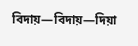বিদায়—বিদায়—দিয়া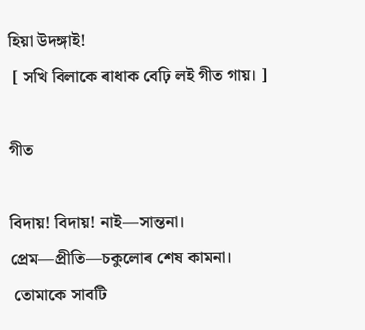হিয়া উদঙ্গাই!
 [ সখি বিলাকে ৰাধাক বেঢ়ি লই গীত গায়। ]

গীত

বিদায়! বিদায়! নাই—সান্তনা।
প্ৰেম—প্ৰীতি—চকুলোৰ শেষ কামনা।
 তোমাকে সাবটি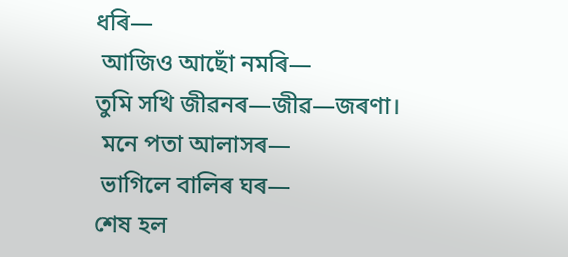ধৰি—
 আজিও আছোঁ নমৰি—
তুমি সখি জীৱনৰ—জীৱ—জৰণা।
 মনে পতা আলাসৰ—
 ভাগিলে বালিৰ ঘৰ—
শেষ হল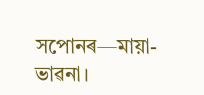সপোনৰ—মায়া-ভাৱনা।